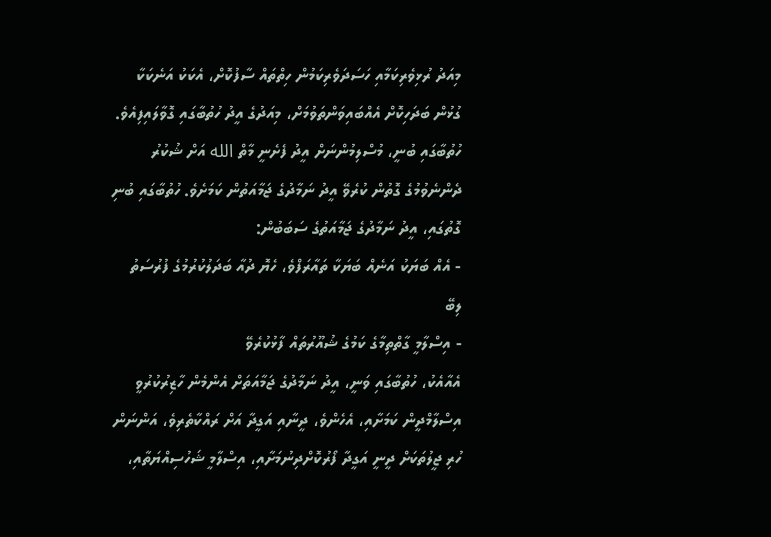މިއަދު ރުޅިވެރިކަމާއި ހަސަދަވެރިކަމުން ހިތްތައް ސާފުކޮށް، އެކަކު އަނެކަކާ ގުޅުން ބަދަހިކޮށް އެއްބައިވަންތަވުމަށް، މިއަދުގެ އީދު ހުތުބާގައި ގޮވާލައިފިއެވެ.
ހުތުބާގައި ބުނީ، މުސްލިމުންނަށް އީދު ފެށެނީ މާތް الله އަށް ޝުކުރު ދެންނެވުމުގެ ގޮތުން ކުރެވޭ އީދު ނަމާދުގެ ޖަމާއަތުން ކަމަށެވެ. ހުތުބާގައި ބުނި ގޮތުގައި، އީދު ނަމާދުގެ ޖަމާއަތުގެ ސަބަބުން:
- އެއް ބަޔަކު އަނެއް ބަޔަކާ ތައާރަފްވެ، ހެޔޮ ދުއާ ބަދަލުކުރުމުގެ ފުރުސަތު ލިބޭ
- އިސްލާމީ ގާތްތިމާގެ ކަމުގެ ޝުއޫރުތައް ފާޅުކުރެވޭ
އެއާއެކު، ހުތުބާގައި ވަނީ، އީދު ނަމާދުގެ ޖަމާއަތަށް އެންމެން ހާޒިރުކުރުވީ އިސްލާމްދީން ކަމަށާއި، އެހެންވެ، ދީނާއި އަގީދާ އަށް ރައްކާތެރިވެ، އަންނަން ހުރި ޖީލުތަކަށް ދީނީ އަގީދާ ފޯރުކޮށްދިނުމަށާއި، އިސްލާމީ ޝަހުސިއްޔަތާއި،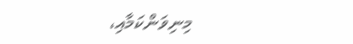މިނިވަންކަމާއި،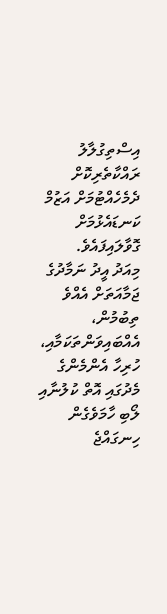އިސްތިގުލާލު ރައްކާތެރިކޮށް ދެމެހެއްޓުމަށް އަޒުމް ކަނޑައެޅުމަށް ގޮވާލައިފައެވެ.
މިއަދު އީދު ނަމާދުގެ ޖަމާއަތަށް އެއްވެ ތިބުމުން، އެއްބައިވަންތަކަމާއި، ހުރިހާ އެންމެންގެ މެދުގައި އޮތް ކުލުނާއި ލޯބި ހާމަވެގެން ހިނގައްޖެ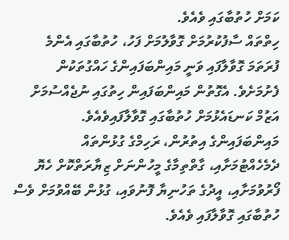ކަމަށް ހުތުބާގައި ވެއެވެ.
ހިތްތައް ސާފުކުރުމަށް ގޮވާލުމަށް ފަހު، ހުތުބާގައި އެންމެ ފުރަތަމަ ގޮވާލާފައި ވަނީ މައިންބަފައިންގެ ހައްގުތަކުން ފެށުމަށެވެ. އެގޮތުން މައިންބަފައިން ހިތުގައި ނުޖެއްސުމަށް އަޒުމް ކަނޑައެޅުމަށް ހުތުބާގައި ގޮވާލާފައިވެއެވެ. މައިންބަފައިންގެ އިތުރުން، ރަހިމްގެ ގުޅުންތައް ދެމެހެއްޓުމަށާއި، ގާތްތިމާގެ މީހުންނަށް ޒިޔާރަތްކޮށް ހެޔޮ ފޯރުވުމަށާއި، އީދުގެ ތަހުނިޔާ ފޮނުވައި، ގުޅުން ބޭއްވުމަށް ވެސް ހުތުބާގައި ގޮވާލާފައި ވެއެވެ.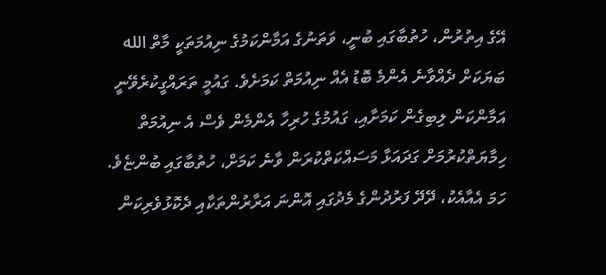އޭގެ އިތުރުން، ހުތުބާގައި ބުނީ، ވަތަނުގެ އަމާންކަމުގެ ނިއުމަތަކީ މާތް الله ބަޔަކަށް ދެއްވާނެ އެންމެ ބޮޑު އެއް ނިއުމަތް ކަމަށެވެ. ގައުމީ ތަރައްގީކުރެވޭނީ އަމާންކަން ލިބިގެން ކަމަށާއި، ގައުމުގެ ހުރިހާ އެންމެން ވެސް އެ ނިއުމަތް ހިމާޔަތްކުރުމަށް ގަދައަޅާ މަސައްކަތްކުރަން ވާނެ ކަމަށް، ހުތުބާގައި ބުންޏެވެ.
ހަމަ އެއާއެކު، ދޭދޭ ފަރުދުންގެ މެދުގައި އޮންނަ އަރާރުންތަކާއި ދެކޮޅުވެރިކަން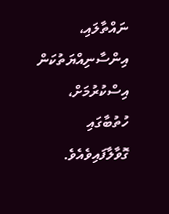ނައްތާލައި، އިންސާނިއްޔަތުކަން އިސްކުރުމަށް، ހުތުބާގައި ގޮވާލާފައިވެއެވެ.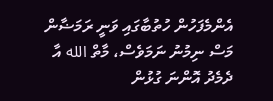އެންމެފަހުން ހުތުބާގައި ވަނީ ރަމަޟާން މަސް ނިމުނު ނަމަވެސް، މާތް الله އާ ދެމެދު އޮންނަ ގުޅުން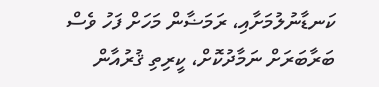ކަނޑާނުލުމަށާއި، ރަމަޟާން މަހަށް ފަހު ވެސް ބަރާބަރަށް ނަމާދުކޮށް، ކީރިތި ޤުރުއާން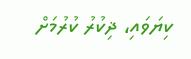ކިޔަވައި، ޛިކުރު ކުރުމަށް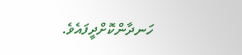ހަނދާންކޮށްދީފައެވެ.